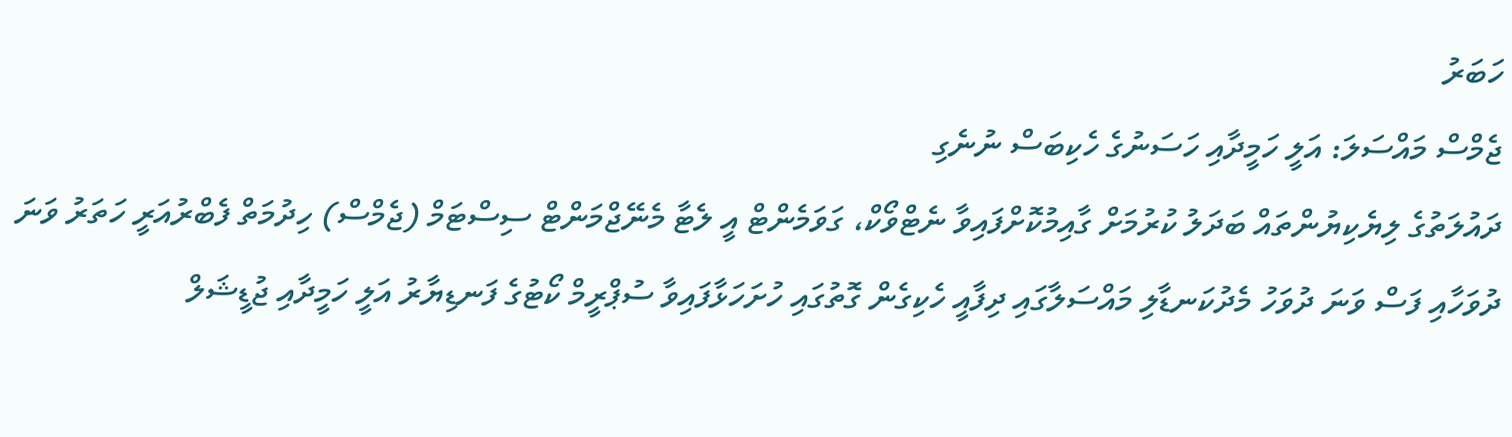ހަބަރު
ޖެމްސް މައްސަލަ: އަލީ ހަމީދާއި ހަސަނުގެ ހެކިބަސް ނުނެގި
ދައުލަތުގެ ލިޔެކިޔުންތައް ބަދަލު ކުރުމަށް ގާއިމުކޮށްފައިވާ ނެޓްވޯކް، ގަވަމެންޓް އީ ލެޓާ މެނޭޖްމަންޓް ސިސްޓަމް (ޖެމްސް) ހިދުމަތް ފެބްރުއަރީ ހަތަރު ވަނަ ދުވަހާއި ފަސް ވަނަ ދުވަހު މެދުކަނޑާލި މައްސަލާގައި ދިފާއީ ހެކިގެން ގޮތުގައި ހުށަހަޅާފައިވާ ސުޕްރީމް ކޯޓުގެ ފަނޑިޔާރު އަލީ ހަމީދާއި ޖުޑީޝަލް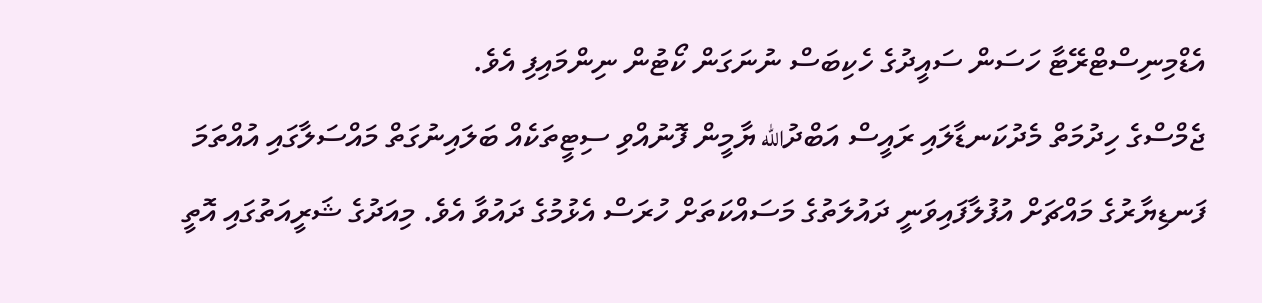އެޑްމިނިސްޓްރޭޓާ ހަސަން ސައީދުގެ ހެކިބަސް ނުނަގަން ކޯޓުން ނިންމައިފި އެވެ.
ޖެމްސްގެ ހިދުމަތް މެދުކަނޑާލައި ރައީސް އަބްދުالله ޔާމީން ފޮނުއްވި ސިޓީތަކެއް ބަލައިނުގަތް މައްސަލާގައި އުއްތަމަ ފަނޑިޔާރުގެ މައްޗަށް އުފުލާފައިވަނީ ދައުލަތުގެ މަސައްކަތަށް ހުރަސް އެޅުމުގެ ދައުވާ އެވެ. މިއަދުގެ ޝަރީއަތުގައި އޮތީ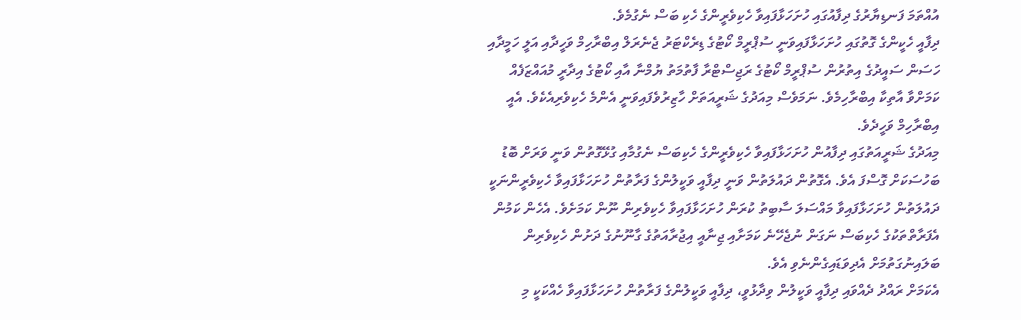އުއްތަމަ ފަނޑިޔާރުގެ ދިފާއުގައި ހުށަހަޅާފައިވާ ހެކިވެރީންގެ ހެކި ބަސް ނެގުމެވެ.
ދިފާއީ ހެކީންގެ ގޮތުގައި ހުށަހަޅާފައިވަނީ ސުޕްރީމް ކޯޓުގެ ޑިރެކްޓަރު ޖެނެރަލް އިބްރާހިމް ވަހީދާއި އަލީ ހަމީދާއި ހަސަން ސައީދުގެ އިތުރުން ސުޕްރީމް ކޯޓުގެ ރަޖިސްޓްރާ ފާތުމަތު ޔުމްނާ އާއި ކޯޓުގެ އިދާރީ މުއައްޒަފެއް ކަމަށްވާ އާތިކާ އިބްރާހިމެވެ. ނަމަވެސް މިއަދުގެ ޝަރީއަތަށް ހާޒިރުވެފައިވަނީ އެންމެ ހެކިވެރިއެކެވެ. އެއީ އިބްރާހިމް ވަހީދެވެ.
މިއަދުގެ ޝަރީއަތުގައި ދިފާއުން ހުށަހަޅާފައިވާ ހެކިވެރީންގެ ހެކިބަސް ނެގުމާއި ގުޅޭގޮތުން ވަނީ ވަރަށް ބޮޑު ބަހުސަކަށް ގޮސްފަ އެވެ. އެގޮތުން ދައުލަތުން ވަނީ ދިފާއީ ވަކީލުންގެ ފަރާތުން ހުށަހަޅާފައިވާ ހެކިވެރީންނަކީ ދައުލަތުން ހުށަހަޅާފައިވާ މައްސަލަ ސާބިތު ކުރަން ހުށަހަޅާފައިވާ ހެކިވެރިން ނޫން ކަމަށެވެ. އެހެން ކަމުން އެފަރާތްތަކުގެ ހެކިބަސް ނަގަން ނުޖެހޭނެ ކަމަށާއި ޖިނާއީ އިޖުރާއަތުގެ ގާނޫނުގެ ދަށުން ހެކިވެރިން ބަލައިނުގަތުމަށް އެދިވަޑައިގެންނެވި އެވެ.
އެކަމަށް ރައްދު ދެއްވައި ދިފާއީ ވަކީލުން ވިދާޅުވީ، ދިފާއީ ވަކީލުންގެ ފަރާތުން ހުށަހަޅާފައިވާ ހެއްކަކީ މި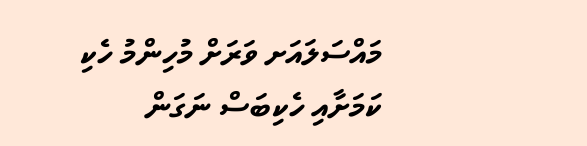މައްސަލައަށ ވަރަށް މުހިންމު ހެކި ކަމަށާއި ހެކިބަސް ނަގަން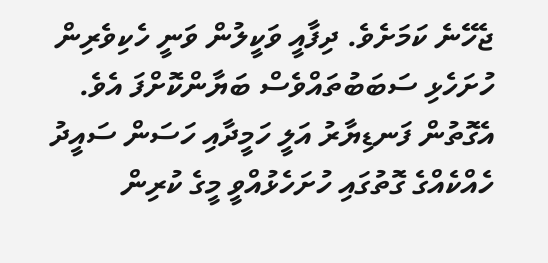ޖެހޭނެ ކަމަށެވެ. ދިފާއީ ވަކީލުން ވަނީ ހެކިވެރިން ހުށަހެޅި ސަބަބުތައްވެސް ބަޔާންކޮށްފަ އެވެ.
އެގޮތުން ފަނޑިޔާރު އަލީ ހަމީދާއި ހަސަން ސައީދު ހެއްކެއްގެ ގޮތުގައި ހުށަހެޅުއްވީ މީގެ ކުރިން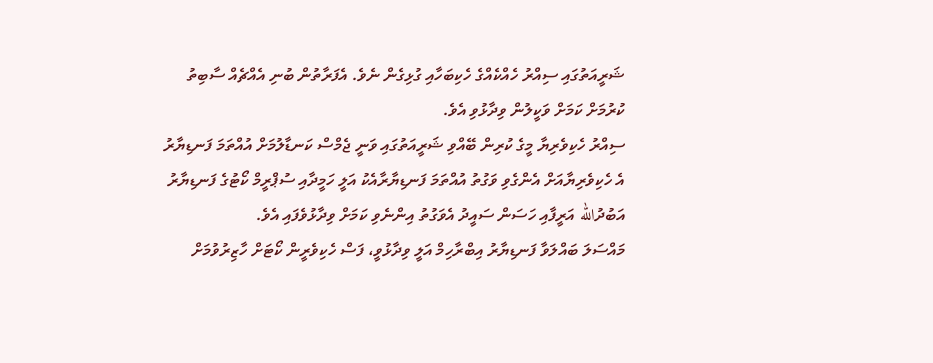ޝަރީއަތުގައި ސިއްރު ހެއްކެއްގެ ހެކިބަހާއި ގުޅިގެން ނެވެ. އެފަރާތުން ބުނި އެއްޗެއް ސާބިތު ކުރުމަށް ކަމަށް ވަކީލުން ވިދާޅުވި އެވެ.
ސިއްރު ހެކިވެރިޔާ މީގެ ކުރިން ބޭއްވި ޝަރީއަތުގައި ވަނީ ޖެމްސް ކަނޑާލުމަށް އުއްތަމަ ފަނޑިޔާރު އެ ހެކިވެރިޔާއަށް އެންގެވި ވަގުތު އުއްތަމަ ފަނޑިޔާރާއެކު އަލީ ހަމީދާއި ސުޕްރީމް ކޯޓުގެ ފަނޑިޔާރު އަބުދުالله އަރީފާއި ހަސަން ސައީދު އެވަގުތު އިންނެވި ކަމަށް ވިދާޅުވެފައި އެވެ.
މައްސަލަ ބައްލަވާ ފަނޑިޔާރު އިބްރާހިމް އަލީ ވިދާޅުވީ، ފަސް ހެކިވެރީން ކޯޓަށް ހާޒިރުވުމަށް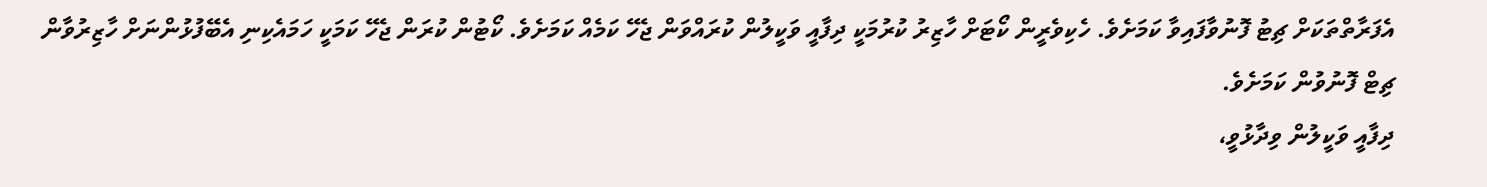އެފަރާތްތަކަށް ޗިޓު ފޮނުވާފައިވާ ކަމަށެވެ. ހެކިވެރީން ކޯޓަށް ހާޒިރު ކުރުމަކީ ދިފާއީ ވަކީލުން ކުރައްވަން ޖެހޭ ކަމެއް ކަމަށެވެ. ކޯޓުން ކުރަން ޖެހޭ ކަމަކީ ހަމައެކިނި އެބޭފުޅުންނަށް ހާޒިރުވާން ޗިޓް ފޮނުވުން ކަމަށެވެ.
ދިފާއީ ވަކީލުން ވިދާޅުވީ،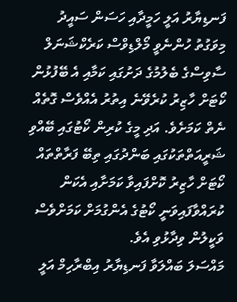ފަނޑިޔާރު އަލީ ހަމީދާއި ހަސަން ސައީދު މިވަގުތު ހުންނެވީ މޯލްޑިވްސް ކަރެކްޝަނަލް ސާވިސްގެ ބެލުމުގެ ދަށުގައި ކަމާއި އެ ބޭފުޅުން ކޯޓަށް ހާޒިރު ކުރެވޭނެ އިތުރު އެއްވެސް ގޮތެއް ނެތް ކަމަށެވެ. އަދި މީގެ ކުރިން ކޯޓުގައި ބޭއްވި ޝަރީއަތްތަކުގައި ބަންދުގައި ތިބޭ ފަރާތްތައް ކޯޓަށް ހާޒިރު ކޮށްފައިވާ ކަމަށާއި އެކަން ކުރައްވާފައިވަނީ ކޯޓުގެ އެންގުމަށް ކަމަށްވެސް ވަކީލުން ވިދާޅުވި އެވެ.
މައްސަލަ ބައްލަވާ ފަނޑިޔާރު އިބްރާހިމް އަލީ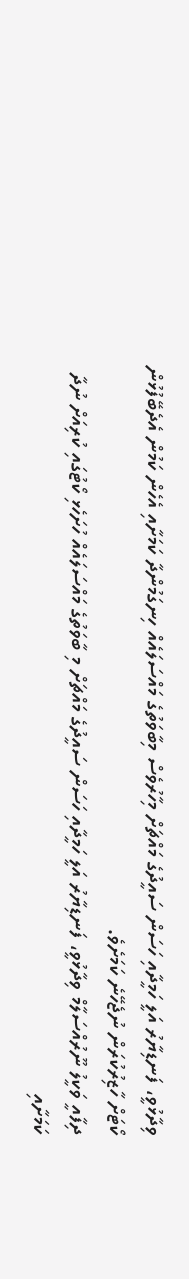ވިދާޅުވީ، ފަނޑިޔާރު އަލީ ހަމީދާއި ހަސަން ސައީދުގެ މައްޗަށް މިހާރުވެސް މިބާވަތުގެ މައްސަލައެއް ހިނގަމުންދާ ކަމަށާއި އެހެން ކަމުން އެދެބޭފުޅުން ކޯޓަށް ހާޒިރުކުރަން ނުޖެހޭނެ ކަމަށެވެ.
ދިފާއީ ވަކީލު ނޫރުއްސަލާމް ވިދާޅުވީ، ފަނޑިޔާރު އަލީ ހަމީދާއި ހަސަން ސައީދުގެ މައްޗަށް މި ބާވަތުގެ މައްސަލައެއް ހުށަހެޅި ކޯޓުގައި ކުރިއަށް ނުދާ ކަމަށާއި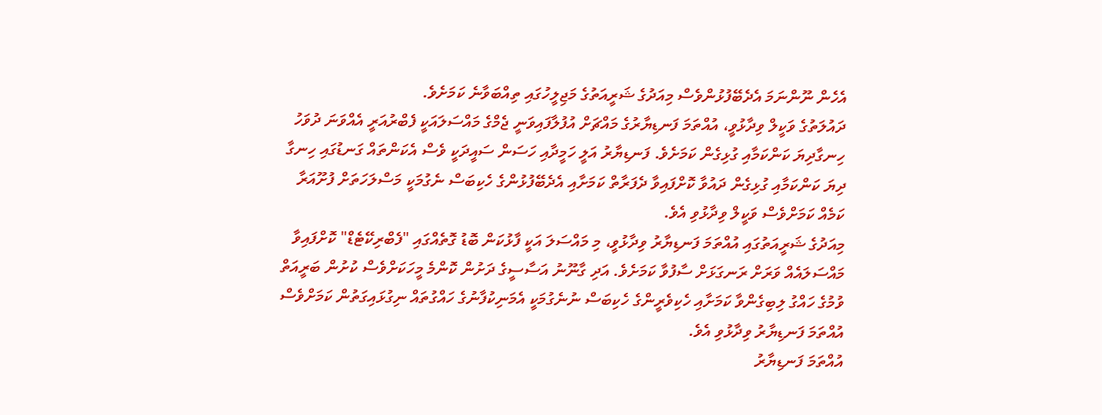އެހެން ނޫންނަމަ އެދެބޭފުޅުންވެސް މިއަދުގެ ޝަރީއަތުގެ މަޖިލީހުގައި ތިއްބަވާނެ ކަމަށެވެ.
ދައުލަތުގެ ވަކީލް ވިދާޅުވީ، އުއްތަމަ ފަނޑިޔާރުގެ މައްޗަށް އުފުލާފައިވަނީ ޖެމްގެ މައްސަލައަކީ ފެބްރުއަރީ އެއްވަނަ ދުވަހު ހިނގާދިޔަ ކަންކަމާއި ގުޅިގެން ކަމަށެވެ. ފަނޑިޔާރު އަލީ ހަމީދާއި ހަސަން ސައީދަކީ ވެސް އެކަންތައް ގަނޑުގައި ހިނގާ ދިޔަ ކަންކަމާއި ގުޅިގެން ދައުވާ ކޮށްފައިވާ ދެފަރާތް ކަމަށާއި އެދެބޭފުޅުންގެ ހެކިބަސް ނެގުމަކީ މަސްލަހަތަށް ފުށޫއަރާ ކަމެއް ކަމަށްވެސް ވަކީލް ވިދާޅުވި އެވެ.
މިއަދުގެ ޝަރީއަތުގައި އުއްތަމަ ފަނޑިޔާރު ވިދާޅުވީ، މި މައްސަލަ އަކީ ފާޅުކަން ބޮޑު ގޮތެއްގައި "ފެބްރިކޭޓެޑް" ކޮށްފައިވާ މައްސަލައެއް ވަރަށް ރަނގަޅަށް ސާފުވާ ކަމަށެވެ. އަދި ގާނޫނު އަސާސީގެ ދަށުން ކޮންމެ މީހަކަށްވެސް ކުށުން ބަރީއަތް ވުމުގެ ހައްގު ލިބިގެންވާ ކަމަށާއި ހެކިވެރީންގެ ހެކިބަސް ނުނެގުމަކީ އެމަނިކުފާނުގެ ހައްގުތައް ނިގުޅައިގަތުން ކަމަށްވެސް އުއްތަމަ ފަނޑިޔާރު ވިދާޅުވި އެވެ.
އުއްތަމަ ފަނޑިޔާރު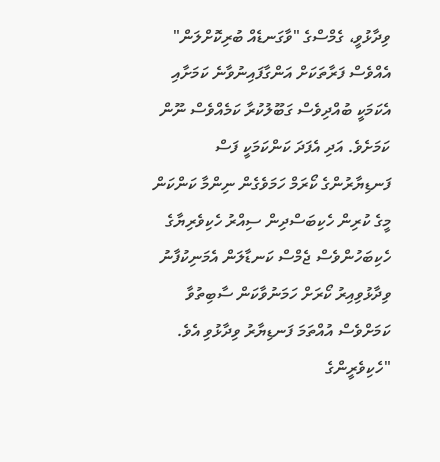ވިދާޅުވީ، ގެމްސްގެ "ވާގަނޑެއް ބުރިކޮށްލަން" އެއްވެސް ފަރާތަކަށް އަންގާފައިނުވާނެ ކަމަށާއި އެކަމަކީ ބުއްދިވެސް ގަބޫލުކުރާ ކަމެއްވެސް ނޫން ކަމަށެވެ. އަދި އެފަދަ ކަންކަމަކީ ފަސް ފަނޑިޔާރުންގެ ކޯރަމް ހަމަވެގެން ނިންމާ ކަންކަން މީގެ ކުރިން ހެކިބަސްދިން ސިއްރު ހެކިވެރިޔާގެ ހެކިބަހުންވެސް ޖެމްސް ކަނޑާލަން އެމަނިކުފާނު ވިދާޅުވިއިރު ކޯރަށް ހަމަނުވާކަން ސާބިތުވާ ކަމަށްވެސް އުއްތަމަ ފަނޑިޔާރު ވިދާޅުވި އެވެ.
"ހެކިވެރީންގެ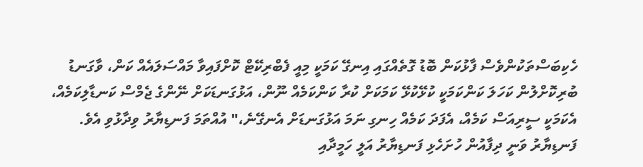ހެކިބަސްތަކުންވެސް ފާޅުކަން ބޮޑު ގޮތެއްގައި އިނގޭ ކަމަކީ މިއީ ފެބްރިކޭޓް ކޮށްފައިވާ މައްސަލައެއް ކަން، ވާގަނޑު ބުރިކޮށްލުން ކަހަލަ ކަންކަމަކީ ކުޅޭކުޅޭ ކަމަކަށް ކުރާ ކަންކަމެއް ނޫން، އަޅުގަނޑަކަށް ނޭންގެ ޖެމްސް ކަނޑާލިކަމެއް، އެކަމަކީ ސީރިއަސް ކަމެއް، އެފަދަ ކަމެއް ހިނގި ނަމަ އަޅުގަނޑަށް އެނގޭނެ،" އުއްތަމަ ފަނޑިޔާރު ވިދާޅުވި އެވެ.
ފަނޑިޔާރު ވަނީ ދިފާއުން ހުށަހެޅި ފަނޑިޔާރު އަލީ ހަމީދާއި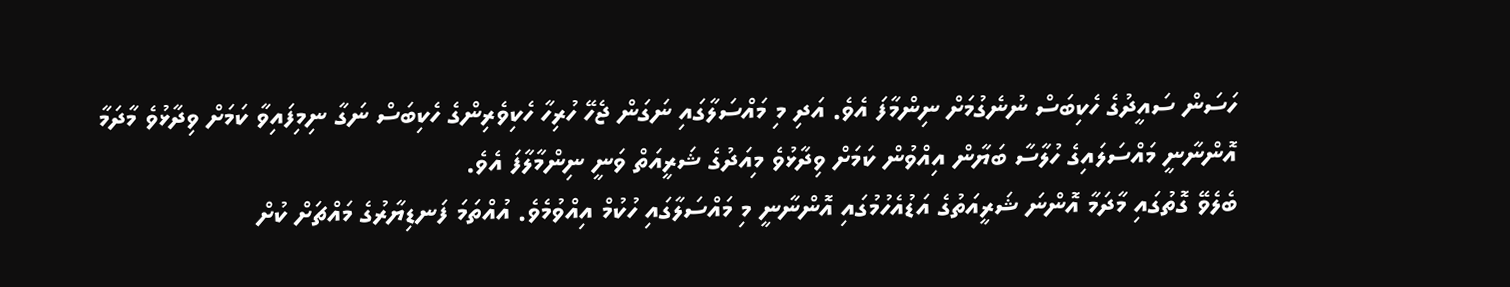ހަސަން ސައީދުގެ ހެކިބަސް ނުނެގުމަށް ނިންމާފަ އެވެ. އަދި މި މައްސަލާގައި ނަގަން ޖެހޭ ހުރިހާ ހެކިވެރިންގެ ހެކިބަސް ނަގާ ނިމިފައިވާ ކަމަށް ވިދާޅުވެ މާދަމާ އޮންނާނީ މައްސަލައިގެ ހުލާސާ ބަޔާން އިއްވުން ކަމަށް ވިދާޅުވެ މިއަދުގެ ޝަރީއަތް ވަނީ ނިންމާލާފަ އެވެ.
ބެލެވޭ ގޮތުގައި މާދަމާ އޮންނަ ޝަރީއަތުގެ އަޑުއެހުމުގައި އޮންނާނީ މި މައްސަލާގައި ހުކުމް އިއްވުމެވެ. އުއްތަމަ ފަނޑިޔާރުގެ މައްޗަށް ކުށް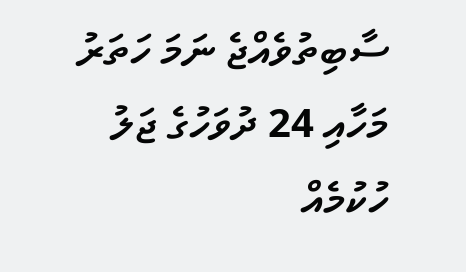ސާބިތުވެއްޖެ ނަމަ ހަތަރު މަހާއި 24 ދުވަހުގެ ޖަލު ހުކުމެއް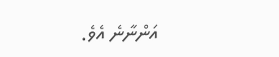އަންނާނެ އެވެ.